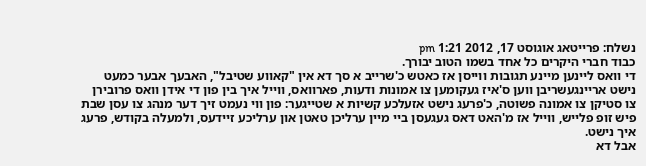נשלח: פרייטאג אוגוסט 17, 2012 1:21 pm
כבוד חברי היקרים כל אחד בשמו הטוב יבורך.
די וואס ליינען מיינע תגובות ווייסן אז כאטש כ'שרייב א סך דא אין "קאווע שטיבל", האבעך אבער כמעט נישט אריינגעשריבן ווען ס'איז געקומען צו אמונות ודעות, פארוואס, ווייל איך בין פון די אידן וואס פרובירן צו סטיקן צו אמונה פשוטה, כ'פרעג נישט אזעלכע קשיות א שטייגער: פון ווי נעמט זיך דער מנהג צו עסן שבת פיש זופ פלייש, ווייל אז מ'האט דאס געגעסן ביי מיין ערליכן טאטן און ערליכע זיידעס, ולמעלה בקודש, פרעג איך נישט.
אבל דא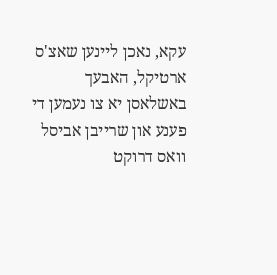עקא, נאכן ליינען שאצ'ס ארטיקל, האבעך באשלאסן יא צו נעמען די פענע און שרייבן אביסל וואס דרוקט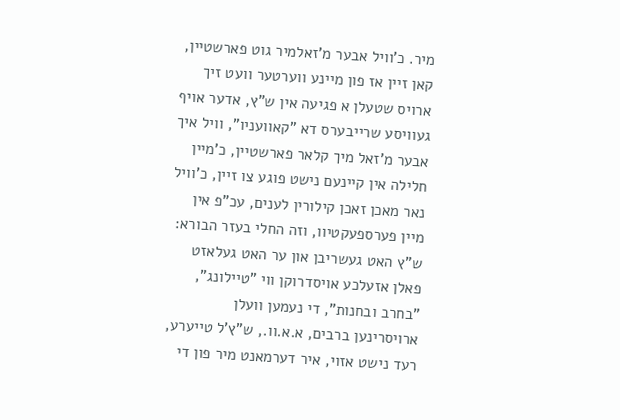מיר. כ'וויל אבער מ'זאלמיר גוט פארשטיין, קאן זיין אז פון מיינע ווערטער וועט זיך ארויס שטעלן א פגיעה אין ש"ץ, אדער אויף געוויסע שרייבערס דא "קאוועניו", וויל איך אבער מ'זאל מיך קלאר פארשטיין, כ'מיין חלילה אין קיינעם נישט פוגע צו זיין, כ'וויל נאר מאכן זאכן קילורין לענים, עכ"פ אין מיין פערספעקטיוו, וזה החלי בעזר הבורא:
ש"ץ האט געשריבן און ער האט געלאזט פאלן אזעלכע אויסדרוקן ווי "טיילונג", "בחרב ובחנות", די נעמען וועלן ארויסרינען ברבים, א.א.וו., ש"ץ'ל טייערע, רעד נישט אזוי, איר דערמאנט מיר פון די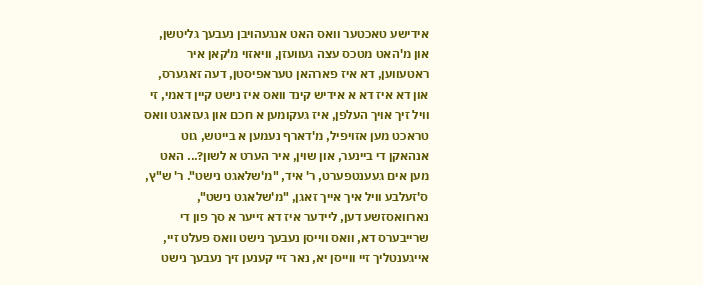אידישע טאכטער וואס האט אנגעהויבן נעבעך גליטשן, און מ'האט מטכס עצה געוועזן, וויאזוי מ'קאן איר ראטעווען, דא איז פארהאן טעראפיסטן, דעה זאגערס, און דא איז דא א אידיש קינד וואס איז נישט קיין דאמי, זי וויל זיך אויך העלפן, איז געקומען א חכם און געזאגט וואס טראכט מען אזויפיל, מ'דארף נעמען א בייטש, גוט אנהאקן די ביינער, און שוין, איר הערט א לשון?... האט מען אים געענטפערט, ר' איד, "מ'שלאגט נישט". ר' ש"ץ, ס'זעלבע וויל איך אייך זאגן, "מ'שלאגט נישט", נארוואסזשע דען, ליידער איז דא זייער א סך פון די שרייבערס דא, וואס ווייסן נעבעך נישט וואס פעלט זיי, אייגענטליך זיי ווייסן יא, נאר זיי קענען זיך נעבעך נישט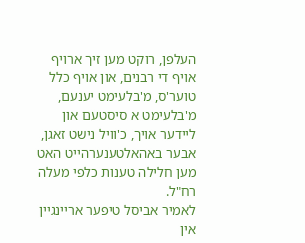העלפן, רוקט מען זיך ארויף אויף די רבנים, און אויף כלל טוער'ס, מ'בלעימט יענעם, מ'בלעימט א סיסטעם און ליידער אויך, כ'וויל נישט זאגן, אבער באהאלטענערהייט האט מען חלילה טענות כלפי מעלה רח"ל.
לאמיר אביסל טיפער אריינגיין אין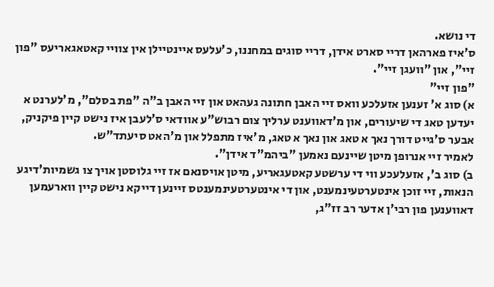די נושא.
ס'איז פארהאן דריי סארט אידן, דריי סוגים במחננו, כ'עלעס איינטיילן אין צוויי קאטאגאריעס "פון זיי", און "וועגן זיי".
"פון זיי"
א) סוג א' זענען אזעלכע וואס זיי האבן חתונה געהאט און זיי האבן ב"ה "פת בסלם", מ'לערנט א יעדען טאג די שיעורים, און מ'דאווענט ערליך צום רבוש"ע אוודאי ס'לעבן איז נישט קיין פיקניק, אבער ס'גייט דורך נאך א טאג און נאך א טאג, מ'איז מתפלל און מ'האט סיעתד"ש.
לאמיר זיי אנרופן מיטן שיינעם נאמען "ביהמ"ד אידן".
ב) סוג ב', אזעלעכע ווי די ערשטע קאטעגאריע, מיטן אויסנאם אז זיי גלוסטן אויך צו גשמיות'דיגע הנאות, זיי זוכן אינטערטעינמענט, און די אינטערטעינמענטס זיינען דייקא נישט קיין ווארעמען דאווענען פון רבי'ן אדער רב זז"ג,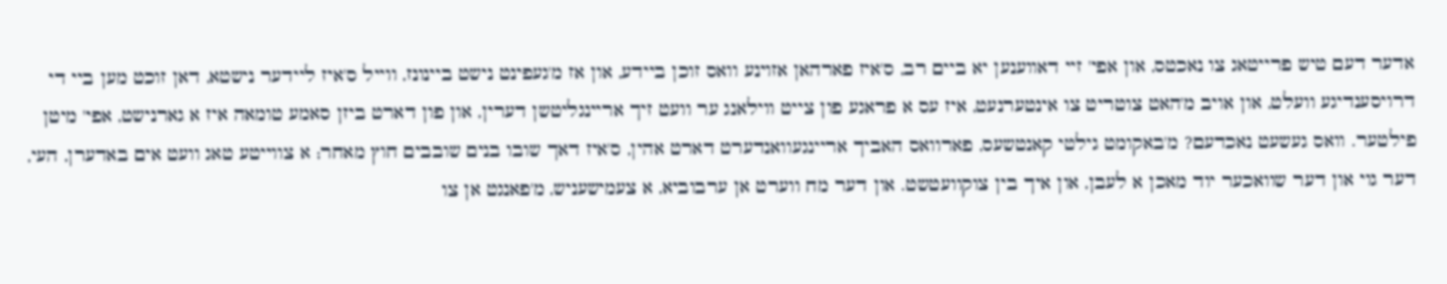אדער דעם טיש פרייטאג צו נאכטס, און אפי' זיי דאווענען יא ביים רב, ס'איז פארהאן אזוינע וואס זוכן ביידע, און אז מ'געפינט נישט ביינונז, ווייל ס'איז ליידער נישטא, דאן זוכט מען ביי די דרויסענדיגע וועלט, און אויב מ'האט צוטריט צו אינטערנעט, איז עס א פראגע פון צייט ווילאנג ער וועט זיך אריינגליטשן דערין, און פון דארט ביזן סאמע טומאה איז א גארנישט, אפי' מיטן פילטער. וואס געשעט נאכדעם? מ'באקומט גילטי קאנטשעס, פארוואס האביך אריינגעוואנדערט דארט אהין, ס'איז דאך שובו בנים שובבים חוץ מאחר; א צווייטע טאג וועט אים באדערן, העי, דער גוי און דער שוואכער יוד מאכן א לעבן, און איך בין צוקוועטשט. און דער מח ווערט אן ערבוביא, א צעמישעניש, מ'פאנגט אן צו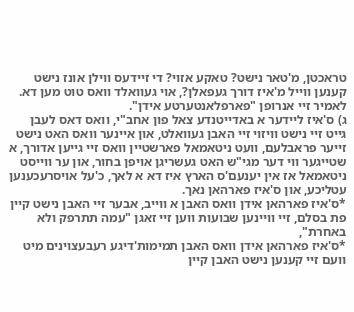טראכטן, מ'טאר נישט? טאקע אזוי? די זיידעס ווילן אונז נישט קענען ווייל מ'איז דורך געפאלן?, אוי געוואלד וואס טוט מען דא. לאמיר זיי אנרופן "פארפלאנטערטע אידן".
ג) ס'איז ליידער א באדייטנדע צאל פון אחב"י, וואס דאס לעבן גייט זיי נישט וויזוי זיי האבן געוואלט, און איינער וואס האט נישט זייער פראבלעם, וועט ניטאמאל פארשטיין וואס זיי גייען אדורך, א שטייגער ווי דער מגי"ש האט געשריגן אויפן בחור, און ער ווייסט ניטאמאל אז אין יענעם'ס הארץ איז דא א לאך, כ'על אויסרעכענען עטליכע, און ס'איז פארהאן נאך.
*ס'איז פארהאן אידן וואס האבן א ווייב, אבער זיי האבן נישט קיין פת בסלם, זיי וויינען שבועות ווען זיי זאגן "עמה תתרפק ולא באחרת",
*ס'איז פארהאן אידן וואס האבן תמימות'דיגע רעבעצוינים מיט וועם זיי קענען נישט האבן קיין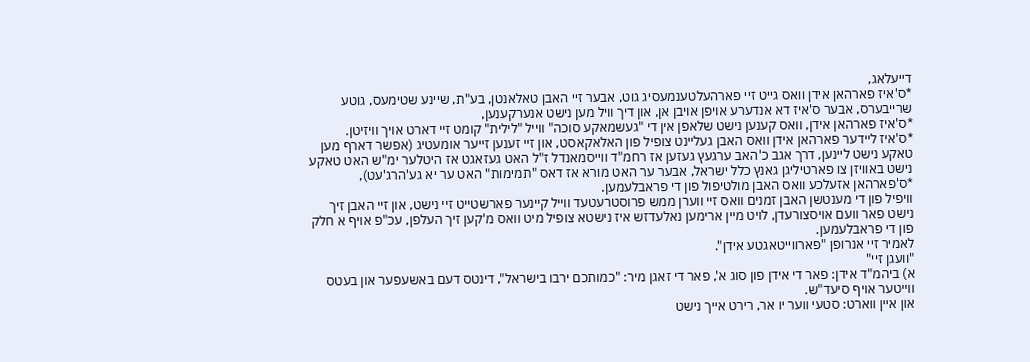דייעלאג,
*ס'איז פארהאן אידן וואס גייט זיי פארהעלטענמעסיג גוט, אבער זיי האבן טאלאנטן, בע"ת, שיינע שטימעס, גוטע שרייבערס, אבער ס'איז דא אנדערע אויפן אויבן אן, און דיך וויל מען נישט אנערקענען,
*ס'איז פארהאן אידן, וואס קענען נישט שלאפן אין די "געשמאקע סוכה" ווייל "לילית" קומט זיי דארט אויך וויזיטן.
*ס'איז ליידער פארהאן אידן וואס האבן געליינט צופיל פון האלאקאסט, און זיי זענען זייער אומעטיג (אפשר דארף מען טאקע נישט ליינען, דרך אגב כ'האב ערגעץ געזען אז רחמ"ד ווייסמאנדל ז"ל האט געזאגט אז היטלער ימ"ש האט טאקע נישט באוויזן צו פארטיליגן גאנץ כלל ישראל, אבער ער האט מורא אז דאס "תמימות" האט ער יא גע'הרג'עט),
*ס'פארהאן אזעלכע וואס האבן מולטיפול פון די פראבלעמען.
וויפיל פון די מענטשן האבן זמנים וואס זיי ווערן ממש פרוסטרעטעד ווייל קיינער פארשטייט זיי נישט, און זיי האבן זיך נישט פאר וועם אויסצורעדן, לויט מיין ארימען נאלעדזש איז נישטא צופיל מיט וואס מ'קען זיך העלפן, עכ"פ אויף א חלק פון די פראבלעמען.
לאמיר זיי אנרופן "פארווייטאגטע אידן".
"וועגן זיי"
א) ביהמ"ד אידן: פאר די אידן פון סוג א', פאר די זאגן מיר: "כמותכם ירבו בישראל", דינטס דעם באשעפער און בעטס ווייטער אויף סיעד"ש.
און איין ווארט: סטעי ווער יו אר, רירט אייך נישט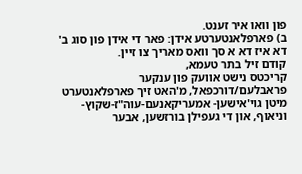פון וואו איר זענט.
ב) פארפלאנטערטע אידן: פאר די אידן פון סוג ב' דא איז דא א סך וואס מאריך צו זיין.
קודם זיל בתר טעמא,
קריכטס נישט אוועק פון ענקער פראבלעם/דורכפאל, מ'האט זיך פארפלאנטערט מיטן גוי'אישען- אמעריקאנעם-עוה"ז-שקוץ-וניאוף, און די געפילן בורזשען, אבער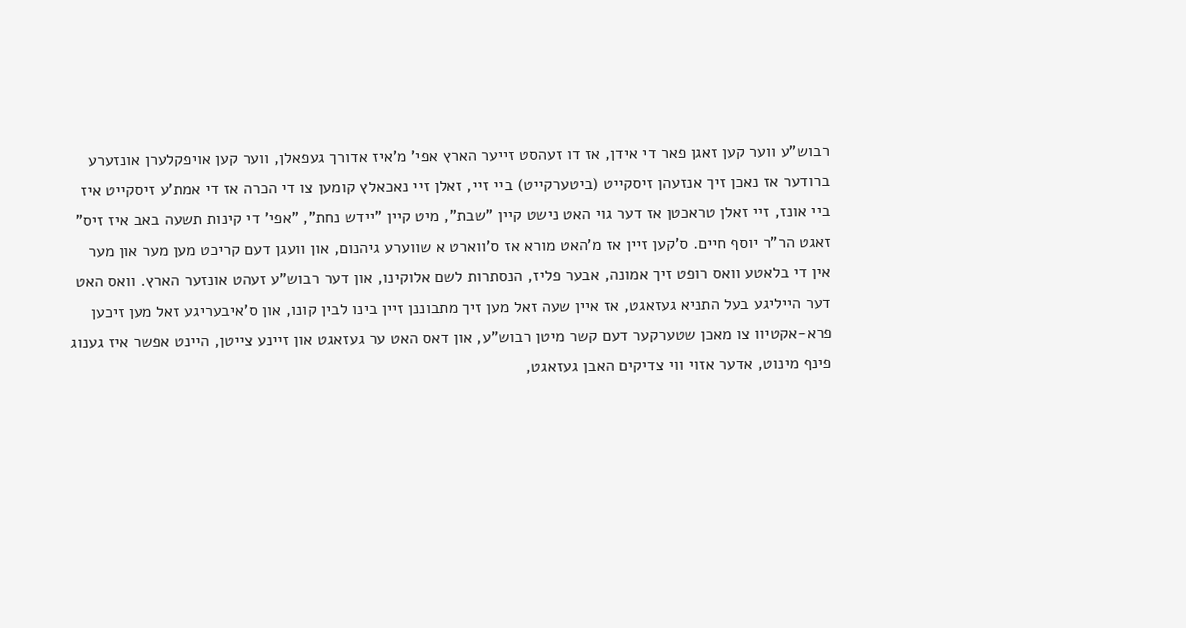רבוש"ע ווער קען זאגן פאר די אידן, אז דו זעהסט זייער הארץ אפי' מ'איז אדורך געפאלן, ווער קען אויפקלערן אונזערע ברודער אז נאכן זיך אנזעהן זיסקייט (ביטערקייט) ביי זיי, זאלן זיי נאכאלץ קומען צו די הכרה אז די אמת'ע זיסקייט איז ביי אונז, זיי זאלן טראכטן אז דער גוי האט נישט קיין "שבת", מיט קיין "יידש נחת", "אפי' די קינות תשעה באב איז זיס" זאגט הר"ר יוסף חיים. ס'קען זיין אז מ'האט מורא אז ס'ווארט א שווערע גיהנום, און וועגן דעם קריכט מען מער און מער אין די בלאטע וואס רופט זיך אמונה, אבער פליז, הנסתרות לשם אלוקינו, און דער רבוש"ע זעהט אונזער הארץ. וואס האט דער הייליגע בעל התניא געזאגט, אז איין שעה זאל מען זיך מתבוננן זיין בינו לבין קונו, און ס'איבעריגע זאל מען זיכען פרא-אקטיוו צו מאכן שטערקער דעם קשר מיטן רבוש"ע, און דאס האט ער געזאגט און זיינע צייטן, היינט אפשר איז גענוג פינף מינוט, אדער אזוי ווי צדיקים האבן געזאגט,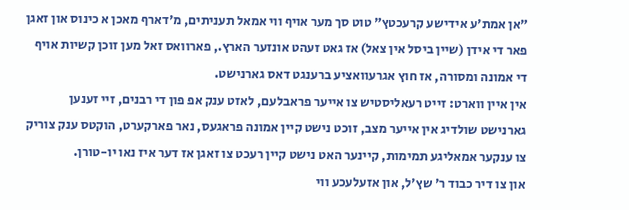"אן אמת'ע אידישע קרעכטץ" טוט סך מער אויף ווי אמאל תעניתים, מ'דארף מאכן א כינוס און זאגן פאר די אידן (שיין ביסל אין צאל) אז גאט זעהט אונזער הארץ., פארוואס זאל מען זוכן קשיות אויף די אמונה ומסורה, אז חוץ אגרעוואציע ברענגט דאס גארנישט.
אין איין ווארט: זייט רעאליסטיש צו אייער פראבלעם, לאזט ענק אפ פון די רבנים, זיי זענען גארנישט שולדיג אין אייער מצב, זוכט נישט קיין אמונה פראגעס, נאר פארקערט, הוקטס ענק צוריק צו ענקער אמאליגע תמימות, קיינער האט נישט קיין רעכט צו זאגן אז דער איז נאו יו-טורן.
און צו דיר כבוד ר' שץ'ל, און אזעלעכע ווי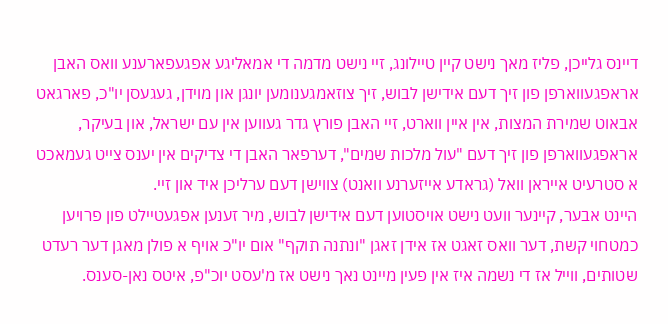דיינס גלייכן, פליז מאך נישט קיין טיילונג, זיי נישט מדמה די אמאליגע אפגעפארענע וואס האבן אראפגעווארפן פון זיך דעם אידישן לבוש, זיך צוזאמגענומען יונגן און מוידן, געגעסן יו"כ, פארגאט אבאוט שמירת המצות, אין איין ווארט, זיי האבן פורץ גדר געווען אין עם ישראל, און בעיקר, אראפגעווארפן פון זיך דעם "עול מלכות שמים", דערפאר האבן די צדיקים אין יענס צייט געמאכט א סטרעיט אייראן וואל (גראדע אייזערנע וואנט) צווישן דעם ערליכן איד און זיי.
היינט אבער, קיינער וועט נישט אויסטוען דעם אידישן לבוש, מיר זענען אפגעטיילט פון פרויען כמטחוי קשת, דער וואס זאגט אז אידן זאגן "ונתנה תוקף" אום יו"כ אויף א פולן מאגן דער רעדט שטותים, ווייל אז די נשמה איז אין פעין מיינט נאך נישט אז מ'עסט יוכ"פ, איטס נאן-סענס.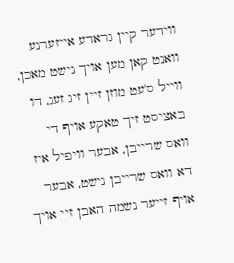ווידער קיין גראדע אייזערנע וואנט קאן מען אויך נישט מאכן, ווייל ס'עט מוזן זיין זיג זעג, דו באציסט זיך טאקע אויף די וואס שרייבן, אבער וויפיל איז דא וואס שרייבן נישט, אבער אויף זייער נשמה האבן זיי אויך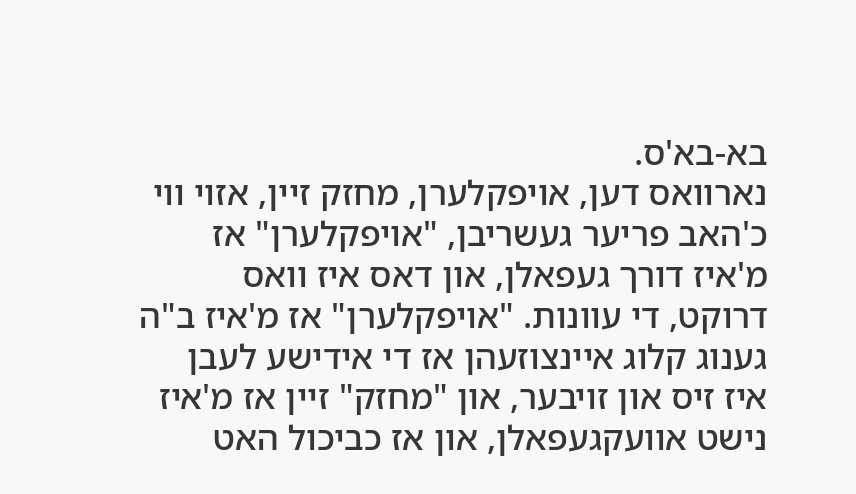בא-בא'ס.
נארוואס דען, אויפקלערן, מחזק זיין, אזוי ווי כ'האב פריער געשריבן, "אויפקלערן" אז מ'איז דורך געפאלן, און דאס איז וואס דרוקט, די עוונות. "אויפקלערן" אז מ'איז ב"ה גענוג קלוג איינצוזעהן אז די אידישע לעבן איז זיס און זויבער, און "מחזק" זיין אז מ'איז נישט אוועקגעפאלן, און אז כביכול האט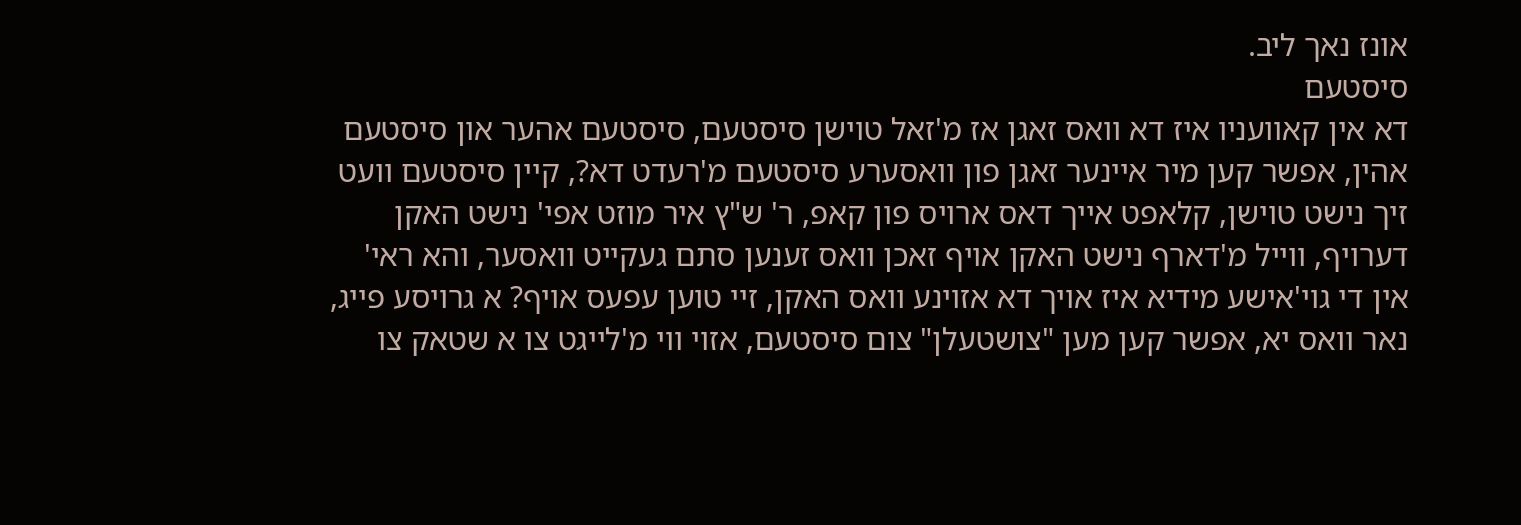אונז נאך ליב.
סיסטעם
דא אין קאוועניו איז דא וואס זאגן אז מ'זאל טוישן סיסטעם, סיסטעם אהער און סיסטעם אהין, אפשר קען מיר איינער זאגן פון וואסערע סיסטעם מ'רעדט דא?, קיין סיסטעם וועט זיך נישט טוישן, קלאפט אייך דאס ארויס פון קאפ, ר' ש"ץ איר מוזט אפי' נישט האקן דערויף, ווייל מ'דארף נישט האקן אויף זאכן וואס זענען סתם געקייט וואסער, והא ראי' אין די גוי'אישע מידיא איז אויך דא אזוינע וואס האקן, זיי טוען עפעס אויף? א גרויסע פייג, נאר וואס יא, אפשר קען מען "צושטעלן" צום סיסטעם, אזוי ווי מ'לייגט צו א שטאק צו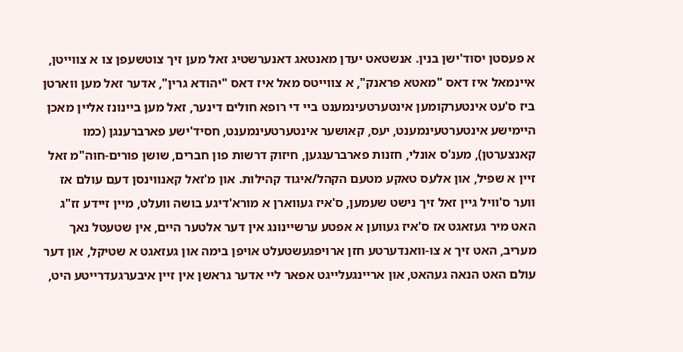א פעסטן יסוד'ישן בנין. אנשטאט יעדן מאנטאג דאנערשטיג זאל מען זיך צוטשעפן צו א צווייטן, איינמאל איז דאס "מאטא פראנק", א צווייטס מאל איז דאס "יהודא גרין", אדער זאל מען ווארטן ביז ס'עט אינטערקומען אינטערטעינמענט ביי די רופא חולים דינער, זאל מען ביינונז אליין מאכן היימישע אינטערטעינמענט, יעס, קאושער אינטערטעינמענט, חסיד'ישע פארברענגן (כמו קאנצערטן), מענ'ס אונלי, חזנות פארברענגען, חיזוק דרשות פון חברים, שושן פורים-חוה"מ זאל זיין א שפיל, און אלעס טאקע מטעם הקהל/איגוד קהילות. און מ'זאל קאנווינסן דעם עולם אז ווער ס'וויל גיין זאל זיך נישט שעמען, ס'איז געווארן א מורא'דיגע בושה וועלט, מיין זיידע זז"ג האט מיר געזאגט אז ס'איז געווען א אפטע ערשיינונג אין דער אלטער היים, אין שטעטל נאך מעריב, האט זיך א צו-וואנדערטע חזן ארויפגעשטעלט אויפן בימה און געזאגט א שטיקל, און דער עולם האט הנאה געהאט, און אריינגעלייגט אפאר ליי אדער גראשן אין זיין איבערגעדרייטע היט,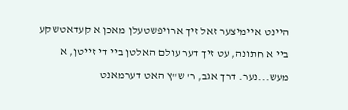היינט איימיצער זאל זיך ארויפשטעלן מאכן א קעדאטשקע ביי א חתונה, עט זיך דער עולם האלטן ביי די זייטן, א מעש...נער. דרך אגב, ר' ש"ץ האט דערמאנט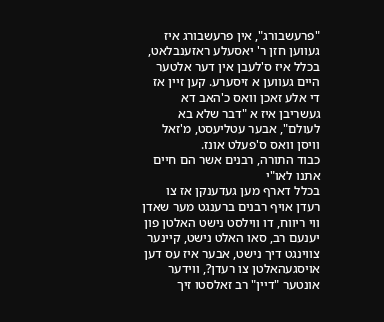"פרעשבורג", אין פרעשבורג איז געווען חזן ר' יאסעלע ראזענבלאט, בכלל איז ס'לעבן אין דער אלטער היים געווען א זיסערע. קען זיין אז די אלע זאכן וואס כ'האב דא געשריבן איז א "דבר שלא בא לעולם", אבער עטליעסט, מ'זאל וויסן וואס ס'פעלט אונז.
כבוד התורה, רבנים אשר הם חיים אתנו לאו"י
בכלל דארף מען געדענקן אז צו רעדן אויף רבנים ברענגט מער שאדן ווי ריווח, דו ווילסט נישט האלטן פון יענעם רב, סאו האלט נישט, קיינער צווינגט דיך נישט, אבער איז עס דען אויסגעהאלטן צו רעדן?, ווידער אונטער "דיין" רב זאלסטו זיך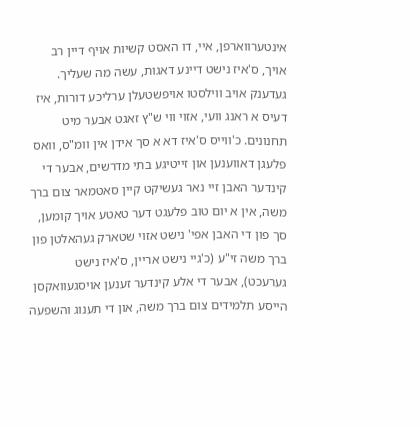אינטערווארפן, איי, דו האסט קשיות אויף דיין רב אויך, ס'איז נישט דיינע דאגות, עשה מה שעליך. געדענק אויב ווילסטו אויפשטעלן ערליכע דורות, איז דעיס א ראנג וועי, אזוי ווי ש"ץ זאגט אבער מיט תחנונים. כ'ווייס ס'איז דא א סך אידן אין וומ"ס, וואס פלעגן דאווענען און זייטיגע בתי מדרשים, אבער די קינדער האבן זיי נאר געשיקט קיין סאטמאר צום ברך משה, אין א יום טוב פלעגט דער טאטע אויך קומען, סך פון די האבן אפי' נישט אזוי שטארק געהאלטן פון ברך משה זי"ע (כ'גיי נישט אריין, ס'איז נישט גערעכט), אבער די אלע קינדער זענען אויסגעוואקסן הייסע תלמידים צום ברך משה, און די תענוג והשפעה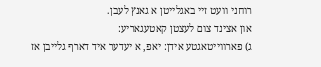רוחני וועט זיי באגלייטן א גאנץ לעבן.
און אצינד צום לעצטן קאטעגאריע:
ג) פארווייטאגטע אידן: יאפ, א יעדער איד דארף גלייבן אז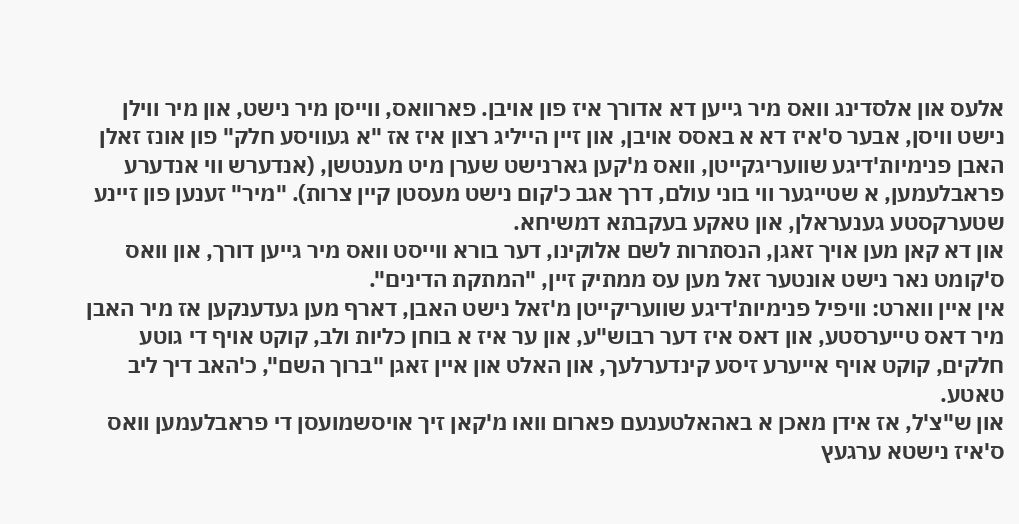אלעס און אלסדינג וואס מיר גייען דא אדורך איז פון אויבן. פארוואס, ווייסן מיר נישט, און מיר ווילן נישט וויסן, אבער ס'איז דא א באסס אויבן, און זיין הייליג רצון איז אז "א געוויסע חלק" פון אונז זאלן האבן פנימיות'דיגע שוועריגקייטן, וואס מ'קען גארנישט שערן מיט מענטשן, (אנדערש ווי אנדערע פראבלעמען, א שטייגער ווי בוני עולם, דרך אגב כ'קום נישט מעסטן קיין צרות). "מיר" זענען פון זיינע שטערקסטע גענעראלן, און טאקע בעקבתא דמשיחא.
און דא קאן מען אויך זאגן, הנסתרות לשם אלוקינו, דער בורא ווייסט וואס מיר גייען דורך, און וואס ס'קומט נאר נישט אונטער זאל מען עס ממתיק זיין, "המתקת הדינים".
אין איין ווארט: וויפיל פנימיות'דיגע שוועריקייטן מ'זאל נישט האבן, דארף מען געדענקען אז מיר האבן מיר דאס טייערסטע, און דאס איז דער רבוש"ע, און ער איז א בוחן כליות ולב, קוקט אויף די גוטע חלקים, קוקט אויף אייערע זיסע קינדערלעך, און האלט און איין זאגן "ברוך השם", כ'האב דיך ליב טאטע.
און ש"צ'ל, אז אידן מאכן א באהאלטענעם פארום וואו מ'קאן זיך אויסשמועסן די פראבלעמען וואס ס'איז נישטא ערגעץ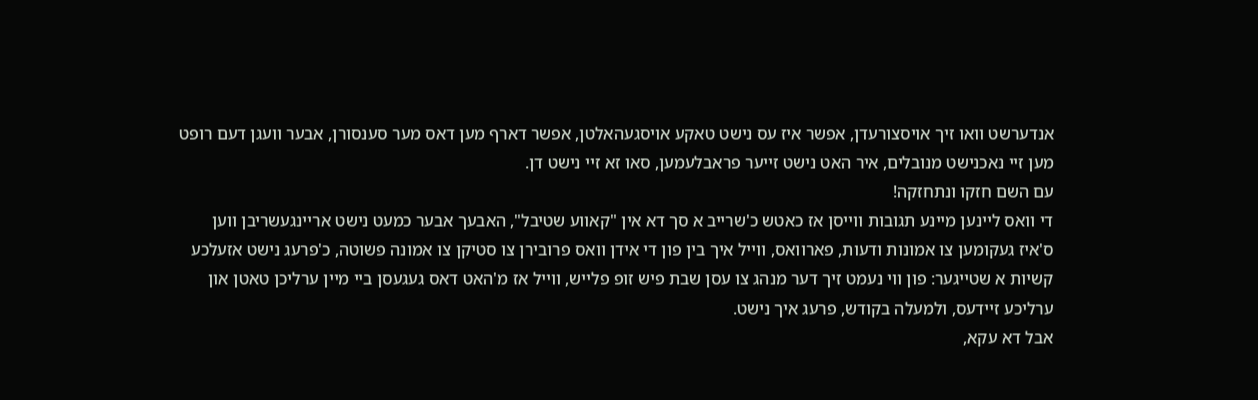אנדערשט וואו זיך אויסצורעדן, אפשר איז עס נישט טאקע אויסגעהאלטן, אפשר דארף מען דאס מער סענסורן, אבער וועגן דעם רופט מען זיי נאכנישט מנובלים, איר האט נישט זייער פראבלעמען, סאו זא זיי נישט דן.
עם השם חזקו ונתחזקה!
די וואס ליינען מיינע תגובות ווייסן אז כאטש כ'שרייב א סך דא אין "קאווע שטיבל", האבעך אבער כמעט נישט אריינגעשריבן ווען ס'איז געקומען צו אמונות ודעות, פארוואס, ווייל איך בין פון די אידן וואס פרובירן צו סטיקן צו אמונה פשוטה, כ'פרעג נישט אזעלכע קשיות א שטייגער: פון ווי נעמט זיך דער מנהג צו עסן שבת פיש זופ פלייש, ווייל אז מ'האט דאס געגעסן ביי מיין ערליכן טאטן און ערליכע זיידעס, ולמעלה בקודש, פרעג איך נישט.
אבל דא עקא,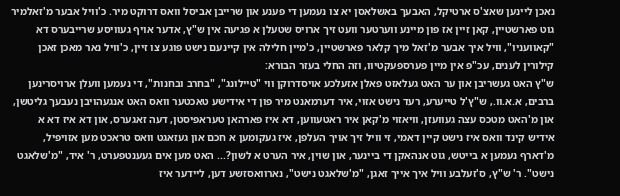נאכן ליינען שאצ'ס ארטיקל, האבעך באשלאסן יא צו נעמען די פענע און שרייבן אביסל וואס דרוקט מיר. כ'וויל אבער מ'זאלמיר גוט פארשטיין, קאן זיין אז פון מיינע ווערטער וועט זיך ארויס שטעלן א פגיעה אין ש"ץ, אדער אויף געוויסע שרייבערס דא "קאוועניו", וויל איך אבער מ'זאל מיך קלאר פארשטיין, כ'מיין חלילה אין קיינעם נישט פוגע צו זיין, כ'וויל נאר מאכן זאכן קילורין לענים, עכ"פ אין מיין פערספעקטיוו, וזה החלי בעזר הבורא:
ש"ץ האט געשריבן און ער האט געלאזט פאלן אזעלכע אויסדרוקן ווי "טיילונג", "בחרב ובחנות", די נעמען וועלן ארויסרינען ברבים, א.א.וו., ש"ץ'ל טייערע, רעד נישט אזוי, איר דערמאנט מיר פון די אידישע טאכטער וואס האט אנגעהויבן נעבעך גליטשן, און מ'האט מטכס עצה געוועזן, וויאזוי מ'קאן איר ראטעווען, דא איז פארהאן טעראפיסטן, דעה זאגערס, און דא איז דא א אידיש קינד וואס איז נישט קיין דאמי, זי וויל זיך אויך העלפן, איז געקומען א חכם און געזאגט וואס טראכט מען אזויפיל, מ'דארף נעמען א בייטש, גוט אנהאקן די ביינער, און שוין, איר הערט א לשון?... האט מען אים געענטפערט, ר' איד, "מ'שלאגט נישט". ר' ש"ץ, ס'זעלבע וויל איך אייך זאגן, "מ'שלאגט נישט", נארוואסזשע דען, ליידער איז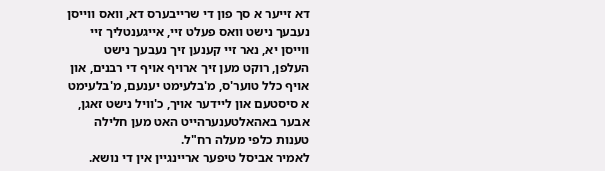דא זייער א סך פון די שרייבערס דא, וואס ווייסן נעבעך נישט וואס פעלט זיי, אייגענטליך זיי ווייסן יא, נאר זיי קענען זיך נעבעך נישט העלפן, רוקט מען זיך ארויף אויף די רבנים, און אויף כלל טוער'ס, מ'בלעימט יענעם, מ'בלעימט א סיסטעם און ליידער אויך, כ'וויל נישט זאגן, אבער באהאלטענערהייט האט מען חלילה טענות כלפי מעלה רח"ל.
לאמיר אביסל טיפער אריינגיין אין די נושא.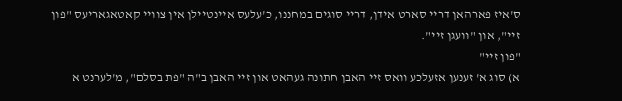ס'איז פארהאן דריי סארט אידן, דריי סוגים במחננו, כ'עלעס איינטיילן אין צוויי קאטאגאריעס "פון זיי", און "וועגן זיי".
"פון זיי"
א) סוג א' זענען אזעלכע וואס זיי האבן חתונה געהאט און זיי האבן ב"ה "פת בסלם", מ'לערנט א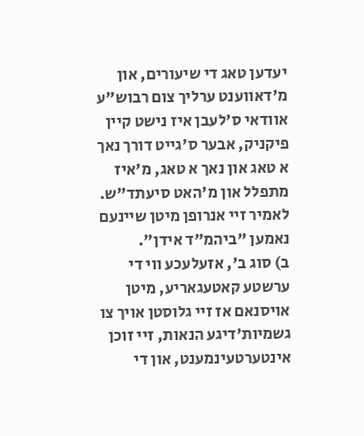יעדען טאג די שיעורים, און מ'דאווענט ערליך צום רבוש"ע אוודאי ס'לעבן איז נישט קיין פיקניק, אבער ס'גייט דורך נאך א טאג און נאך א טאג, מ'איז מתפלל און מ'האט סיעתד"ש.
לאמיר זיי אנרופן מיטן שיינעם נאמען "ביהמ"ד אידן".
ב) סוג ב', אזעלעכע ווי די ערשטע קאטעגאריע, מיטן אויסנאם אז זיי גלוסטן אויך צו גשמיות'דיגע הנאות, זיי זוכן אינטערטעינמענט, און די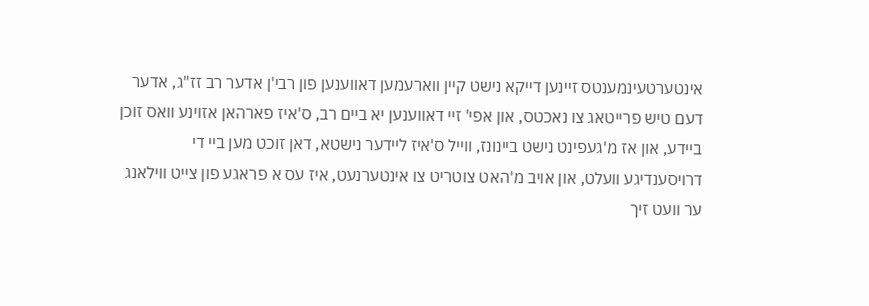אינטערטעינמענטס זיינען דייקא נישט קיין ווארעמען דאווענען פון רבי'ן אדער רב זז"ג, אדער דעם טיש פרייטאג צו נאכטס, און אפי' זיי דאווענען יא ביים רב, ס'איז פארהאן אזוינע וואס זוכן ביידע, און אז מ'געפינט נישט ביינונז, ווייל ס'איז ליידער נישטא, דאן זוכט מען ביי די דרויסענדיגע וועלט, און אויב מ'האט צוטריט צו אינטערנעט, איז עס א פראגע פון צייט ווילאנג ער וועט זיך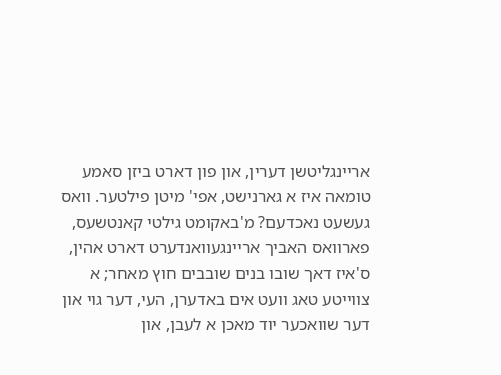אריינגליטשן דערין, און פון דארט ביזן סאמע טומאה איז א גארנישט, אפי' מיטן פילטער. וואס געשעט נאכדעם? מ'באקומט גילטי קאנטשעס, פארוואס האביך אריינגעוואנדערט דארט אהין, ס'איז דאך שובו בנים שובבים חוץ מאחר; א צווייטע טאג וועט אים באדערן, העי, דער גוי און דער שוואכער יוד מאכן א לעבן, און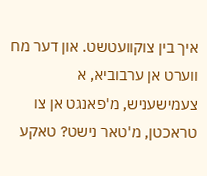איך בין צוקוועטשט. און דער מח ווערט אן ערבוביא, א צעמישעניש, מ'פאנגט אן צו טראכטן, מ'טאר נישט? טאקע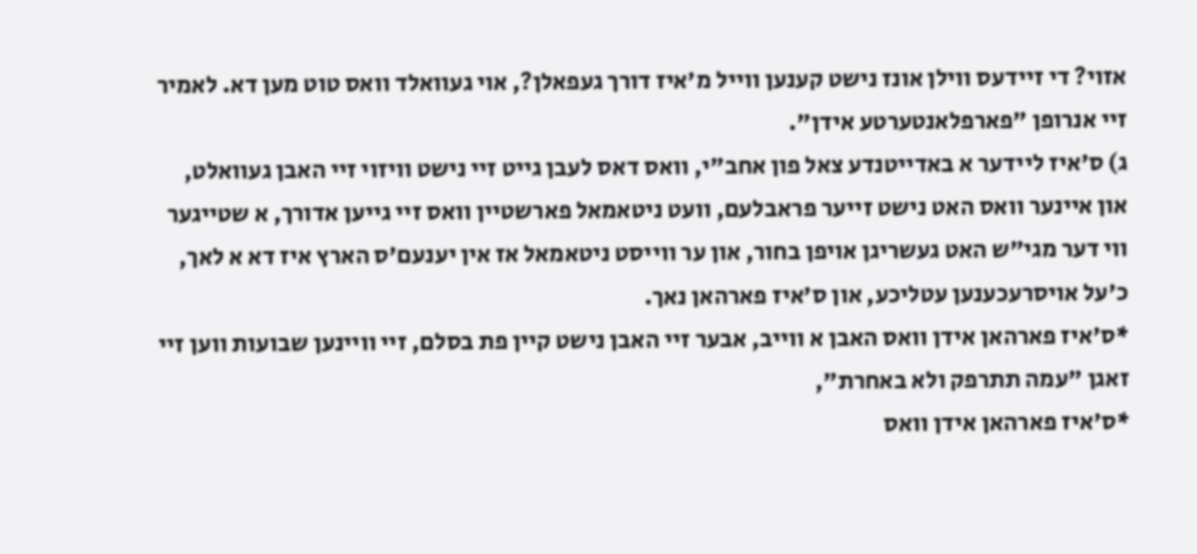אזוי? די זיידעס ווילן אונז נישט קענען ווייל מ'איז דורך געפאלן?, אוי געוואלד וואס טוט מען דא. לאמיר זיי אנרופן "פארפלאנטערטע אידן".
ג) ס'איז ליידער א באדייטנדע צאל פון אחב"י, וואס דאס לעבן גייט זיי נישט וויזוי זיי האבן געוואלט, און איינער וואס האט נישט זייער פראבלעם, וועט ניטאמאל פארשטיין וואס זיי גייען אדורך, א שטייגער ווי דער מגי"ש האט געשריגן אויפן בחור, און ער ווייסט ניטאמאל אז אין יענעם'ס הארץ איז דא א לאך, כ'על אויסרעכענען עטליכע, און ס'איז פארהאן נאך.
*ס'איז פארהאן אידן וואס האבן א ווייב, אבער זיי האבן נישט קיין פת בסלם, זיי וויינען שבועות ווען זיי זאגן "עמה תתרפק ולא באחרת",
*ס'איז פארהאן אידן וואס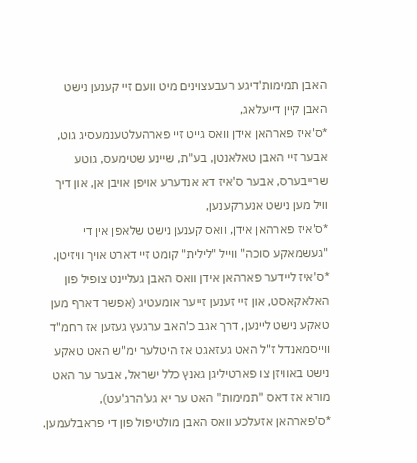האבן תמימות'דיגע רעבעצוינים מיט וועם זיי קענען נישט האבן קיין דייעלאג,
*ס'איז פארהאן אידן וואס גייט זיי פארהעלטענמעסיג גוט, אבער זיי האבן טאלאנטן, בע"ת, שיינע שטימעס, גוטע שרייבערס, אבער ס'איז דא אנדערע אויפן אויבן אן, און דיך וויל מען נישט אנערקענען,
*ס'איז פארהאן אידן, וואס קענען נישט שלאפן אין די "געשמאקע סוכה" ווייל "לילית" קומט זיי דארט אויך וויזיטן.
*ס'איז ליידער פארהאן אידן וואס האבן געליינט צופיל פון האלאקאסט, און זיי זענען זייער אומעטיג (אפשר דארף מען טאקע נישט ליינען, דרך אגב כ'האב ערגעץ געזען אז רחמ"ד ווייסמאנדל ז"ל האט געזאגט אז היטלער ימ"ש האט טאקע נישט באוויזן צו פארטיליגן גאנץ כלל ישראל, אבער ער האט מורא אז דאס "תמימות" האט ער יא גע'הרג'עט),
*ס'פארהאן אזעלכע וואס האבן מולטיפול פון די פראבלעמען.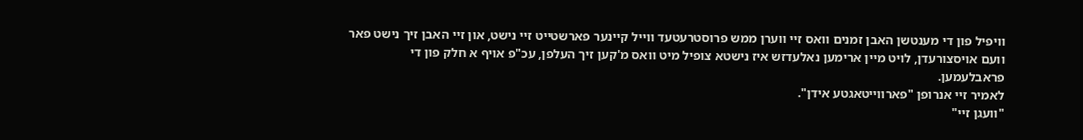וויפיל פון די מענטשן האבן זמנים וואס זיי ווערן ממש פרוסטרעטעד ווייל קיינער פארשטייט זיי נישט, און זיי האבן זיך נישט פאר וועם אויסצורעדן, לויט מיין ארימען נאלעדזש איז נישטא צופיל מיט וואס מ'קען זיך העלפן, עכ"פ אויף א חלק פון די פראבלעמען.
לאמיר זיי אנרופן "פארווייטאגטע אידן".
"וועגן זיי"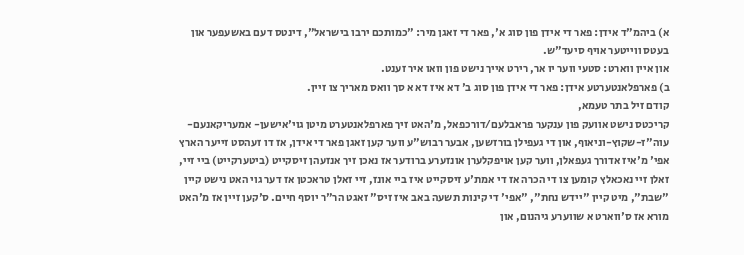א) ביהמ"ד אידן: פאר די אידן פון סוג א', פאר די זאגן מיר: "כמותכם ירבו בישראל", דינטס דעם באשעפער און בעטס ווייטער אויף סיעד"ש.
און איין ווארט: סטעי ווער יו אר, רירט אייך נישט פון וואו איר זענט.
ב) פארפלאנטערטע אידן: פאר די אידן פון סוג ב' דא איז דא א סך וואס מאריך צו זיין.
קודם זיל בתר טעמא,
קריכטס נישט אוועק פון ענקער פראבלעם/דורכפאל, מ'האט זיך פארפלאנטערט מיטן גוי'אישען- אמעריקאנעם-עוה"ז-שקוץ-וניאוף, און די געפילן בורזשען, אבער רבוש"ע ווער קען זאגן פאר די אידן, אז דו זעהסט זייער הארץ אפי' מ'איז אדורך געפאלן, ווער קען אויפקלערן אונזערע ברודער אז נאכן זיך אנזעהן זיסקייט (ביטערקייט) ביי זיי, זאלן זיי נאכאלץ קומען צו די הכרה אז די אמת'ע זיסקייט איז ביי אונז, זיי זאלן טראכטן אז דער גוי האט נישט קיין "שבת", מיט קיין "יידש נחת", "אפי' די קינות תשעה באב איז זיס" זאגט הר"ר יוסף חיים. ס'קען זיין אז מ'האט מורא אז ס'ווארט א שווערע גיהנום, און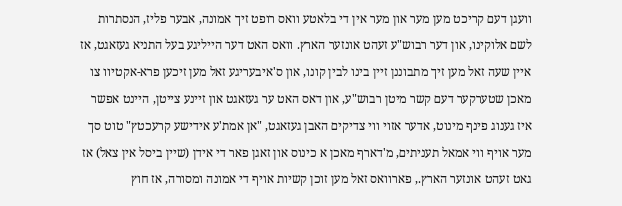וועגן דעם קריכט מען מער און מער אין די בלאטע וואס רופט זיך אמונה, אבער פליז, הנסתרות לשם אלוקינו, און דער רבוש"ע זעהט אונזער הארץ. וואס האט דער הייליגע בעל התניא געזאגט, אז איין שעה זאל מען זיך מתבוננן זיין בינו לבין קונו, און ס'איבעריגע זאל מען זיכען פרא-אקטיוו צו מאכן שטערקער דעם קשר מיטן רבוש"ע, און דאס האט ער געזאגט און זיינע צייטן, היינט אפשר איז גענוג פינף מינוט, אדער אזוי ווי צדיקים האבן געזאגט, "אן אמת'ע אידישע קרעכטץ" טוט סך מער אויף ווי אמאל תעניתים, מ'דארף מאכן א כינוס און זאגן פאר די אידן (שיין ביסל אין צאל) אז גאט זעהט אונזער הארץ., פארוואס זאל מען זוכן קשיות אויף די אמונה ומסורה, אז חוץ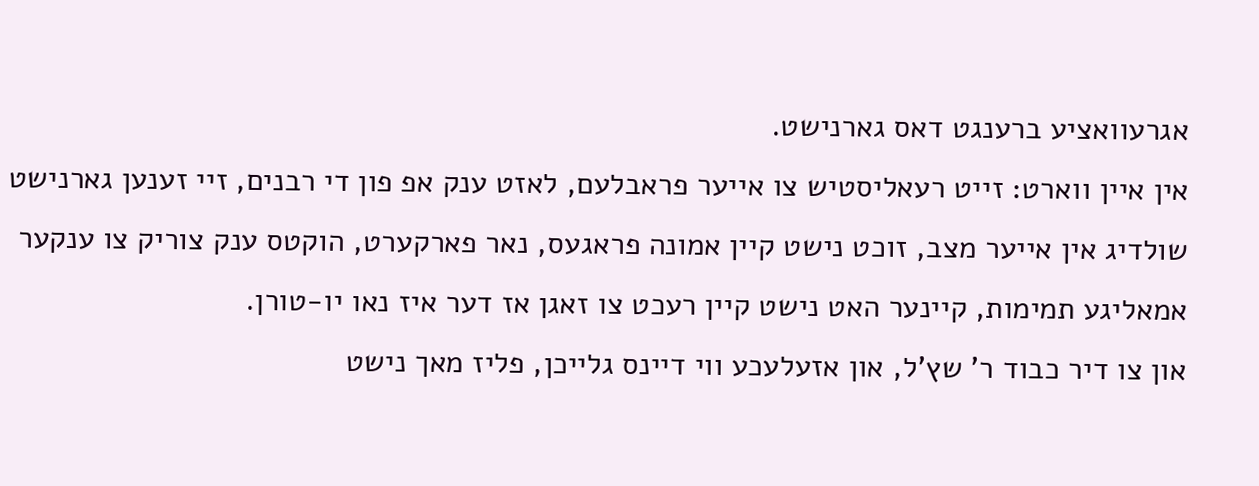אגרעוואציע ברענגט דאס גארנישט.
אין איין ווארט: זייט רעאליסטיש צו אייער פראבלעם, לאזט ענק אפ פון די רבנים, זיי זענען גארנישט שולדיג אין אייער מצב, זוכט נישט קיין אמונה פראגעס, נאר פארקערט, הוקטס ענק צוריק צו ענקער אמאליגע תמימות, קיינער האט נישט קיין רעכט צו זאגן אז דער איז נאו יו-טורן.
און צו דיר כבוד ר' שץ'ל, און אזעלעכע ווי דיינס גלייכן, פליז מאך נישט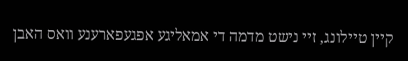קיין טיילונג, זיי נישט מדמה די אמאליגע אפגעפארענע וואס האבן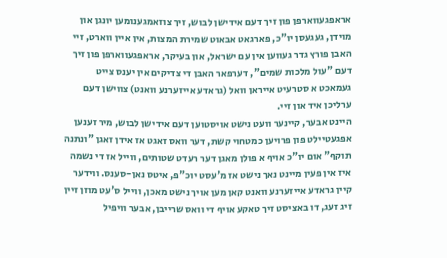אראפגעווארפן פון זיך דעם אידישן לבוש, זיך צוזאמגענומען יונגן און מוידן, געגעסן יו"כ, פארגאט אבאוט שמירת המצות, אין איין ווארט, זיי האבן פורץ גדר געווען אין עם ישראל, און בעיקר, אראפגעווארפן פון זיך דעם "עול מלכות שמים", דערפאר האבן די צדיקים אין יענס צייט געמאכט א סטרעיט אייראן וואל (גראדע אייזערנע וואנט) צווישן דעם ערליכן איד און זיי.
היינט אבער, קיינער וועט נישט אויסטוען דעם אידישן לבוש, מיר זענען אפגעטיילט פון פרויען כמטחוי קשת, דער וואס זאגט אז אידן זאגן "ונתנה תוקף" אום יו"כ אויף א פולן מאגן דער רעדט שטותים, ווייל אז די נשמה איז אין פעין מיינט נאך נישט אז מ'עסט יוכ"פ, איטס נאן-סענס. ווידער קיין גראדע אייזערנע וואנט קאן מען אויך נישט מאכן, ווייל ס'עט מוזן זיין זיג זעג, דו באציסט זיך טאקע אויף די וואס שרייבן, אבער וויפיל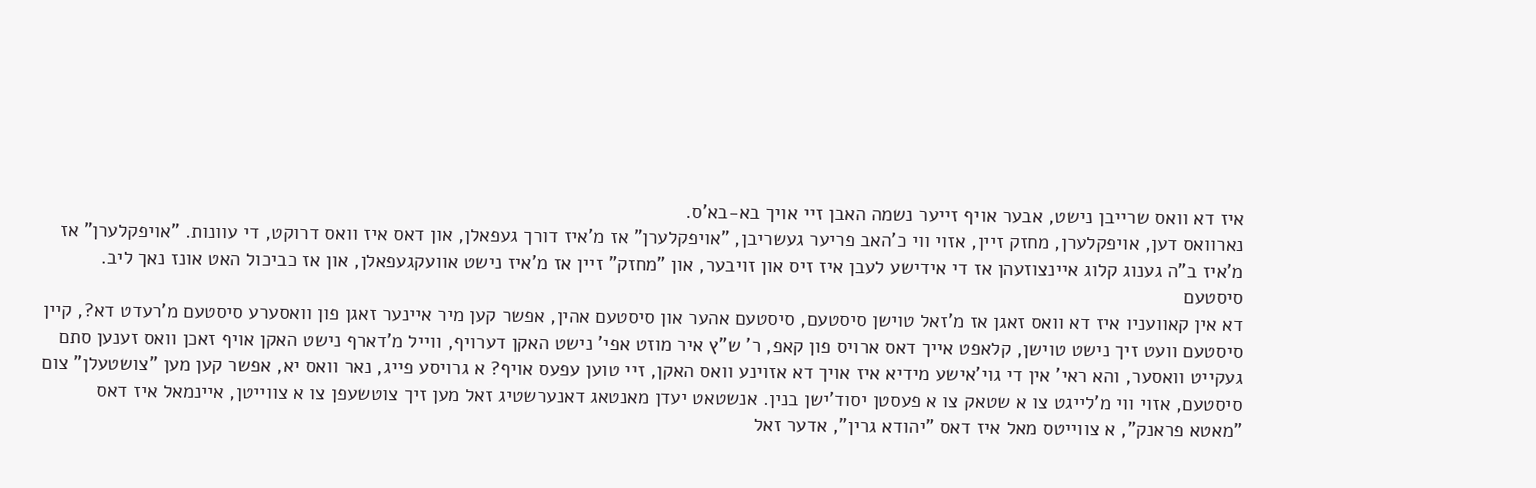איז דא וואס שרייבן נישט, אבער אויף זייער נשמה האבן זיי אויך בא-בא'ס.
נארוואס דען, אויפקלערן, מחזק זיין, אזוי ווי כ'האב פריער געשריבן, "אויפקלערן" אז מ'איז דורך געפאלן, און דאס איז וואס דרוקט, די עוונות. "אויפקלערן" אז מ'איז ב"ה גענוג קלוג איינצוזעהן אז די אידישע לעבן איז זיס און זויבער, און "מחזק" זיין אז מ'איז נישט אוועקגעפאלן, און אז כביכול האט אונז נאך ליב.
סיסטעם
דא אין קאוועניו איז דא וואס זאגן אז מ'זאל טוישן סיסטעם, סיסטעם אהער און סיסטעם אהין, אפשר קען מיר איינער זאגן פון וואסערע סיסטעם מ'רעדט דא?, קיין סיסטעם וועט זיך נישט טוישן, קלאפט אייך דאס ארויס פון קאפ, ר' ש"ץ איר מוזט אפי' נישט האקן דערויף, ווייל מ'דארף נישט האקן אויף זאכן וואס זענען סתם געקייט וואסער, והא ראי' אין די גוי'אישע מידיא איז אויך דא אזוינע וואס האקן, זיי טוען עפעס אויף? א גרויסע פייג, נאר וואס יא, אפשר קען מען "צושטעלן" צום סיסטעם, אזוי ווי מ'לייגט צו א שטאק צו א פעסטן יסוד'ישן בנין. אנשטאט יעדן מאנטאג דאנערשטיג זאל מען זיך צוטשעפן צו א צווייטן, איינמאל איז דאס "מאטא פראנק", א צווייטס מאל איז דאס "יהודא גרין", אדער זאל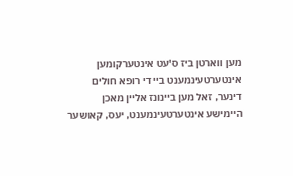מען ווארטן ביז ס'עט אינטערקומען אינטערטעינמענט ביי די רופא חולים דינער, זאל מען ביינונז אליין מאכן היימישע אינטערטעינמענט, יעס, קאושער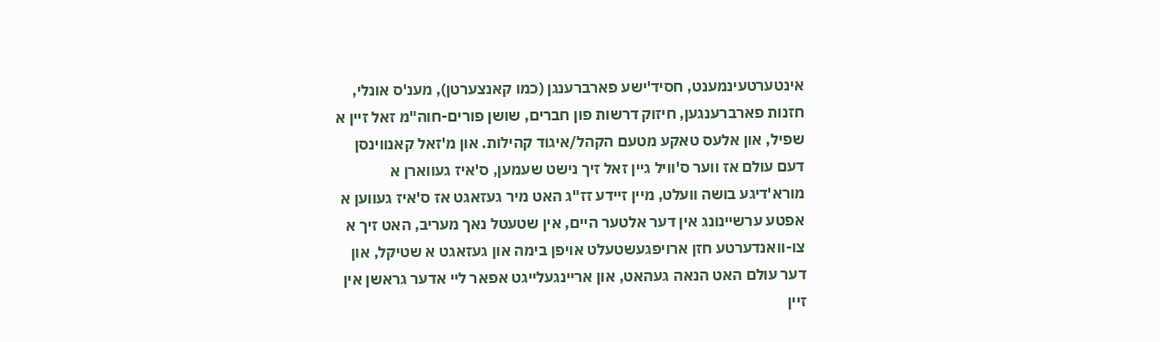אינטערטעינמענט, חסיד'ישע פארברענגן (כמו קאנצערטן), מענ'ס אונלי, חזנות פארברענגען, חיזוק דרשות פון חברים, שושן פורים-חוה"מ זאל זיין א שפיל, און אלעס טאקע מטעם הקהל/איגוד קהילות. און מ'זאל קאנווינסן דעם עולם אז ווער ס'וויל גיין זאל זיך נישט שעמען, ס'איז געווארן א מורא'דיגע בושה וועלט, מיין זיידע זז"ג האט מיר געזאגט אז ס'איז געווען א אפטע ערשיינונג אין דער אלטער היים, אין שטעטל נאך מעריב, האט זיך א צו-וואנדערטע חזן ארויפגעשטעלט אויפן בימה און געזאגט א שטיקל, און דער עולם האט הנאה געהאט, און אריינגעלייגט אפאר ליי אדער גראשן אין זיין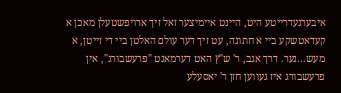איבערגעדרייטע היט, היינט איימיצער זאל זיך ארויפשטעלן מאכן א קעדאטשקע ביי א חתונה, עט זיך דער עולם האלטן ביי די זייטן, א מעש...נער. דרך אגב, ר' ש"ץ האט דערמאנט "פרעשבורג", אין פרעשבורג איז געווען חזן ר' יאסעלע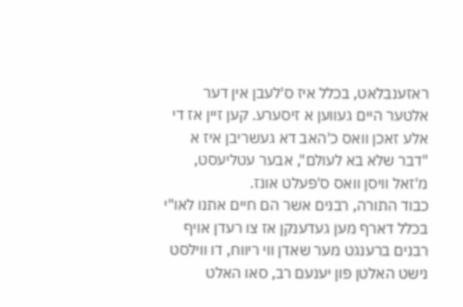ראזענבלאט, בכלל איז ס'לעבן אין דער אלטער היים געווען א זיסערע. קען זיין אז די אלע זאכן וואס כ'האב דא געשריבן איז א "דבר שלא בא לעולם", אבער עטליעסט, מ'זאל וויסן וואס ס'פעלט אונז.
כבוד התורה, רבנים אשר הם חיים אתנו לאו"י
בכלל דארף מען געדענקן אז צו רעדן אויף רבנים ברענגט מער שאדן ווי ריווח, דו ווילסט נישט האלטן פון יענעם רב, סאו האלט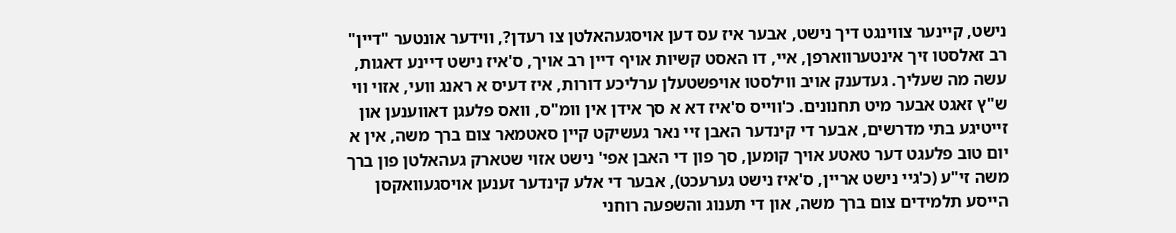נישט, קיינער צווינגט דיך נישט, אבער איז עס דען אויסגעהאלטן צו רעדן?, ווידער אונטער "דיין" רב זאלסטו זיך אינטערווארפן, איי, דו האסט קשיות אויף דיין רב אויך, ס'איז נישט דיינע דאגות, עשה מה שעליך. געדענק אויב ווילסטו אויפשטעלן ערליכע דורות, איז דעיס א ראנג וועי, אזוי ווי ש"ץ זאגט אבער מיט תחנונים. כ'ווייס ס'איז דא א סך אידן אין וומ"ס, וואס פלעגן דאווענען און זייטיגע בתי מדרשים, אבער די קינדער האבן זיי נאר געשיקט קיין סאטמאר צום ברך משה, אין א יום טוב פלעגט דער טאטע אויך קומען, סך פון די האבן אפי' נישט אזוי שטארק געהאלטן פון ברך משה זי"ע (כ'גיי נישט אריין, ס'איז נישט גערעכט), אבער די אלע קינדער זענען אויסגעוואקסן הייסע תלמידים צום ברך משה, און די תענוג והשפעה רוחני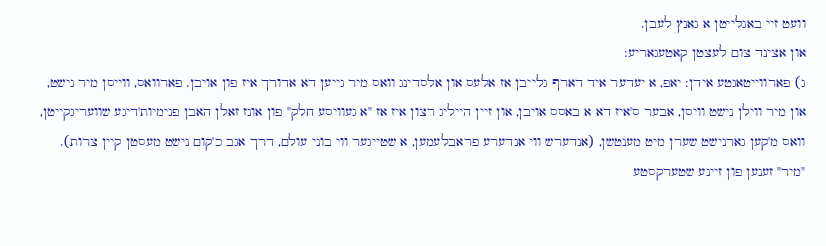וועט זיי באגלייטן א גאנץ לעבן.
און אצינד צום לעצטן קאטעגאריע:
ג) פארווייטאגטע אידן: יאפ, א יעדער איד דארף גלייבן אז אלעס און אלסדינג וואס מיר גייען דא אדורך איז פון אויבן. פארוואס, ווייסן מיר נישט, און מיר ווילן נישט וויסן, אבער ס'איז דא א באסס אויבן, און זיין הייליג רצון איז אז "א געוויסע חלק" פון אונז זאלן האבן פנימיות'דיגע שוועריגקייטן, וואס מ'קען גארנישט שערן מיט מענטשן, (אנדערש ווי אנדערע פראבלעמען, א שטייגער ווי בוני עולם, דרך אגב כ'קום נישט מעסטן קיין צרות). "מיר" זענען פון זיינע שטערקסטע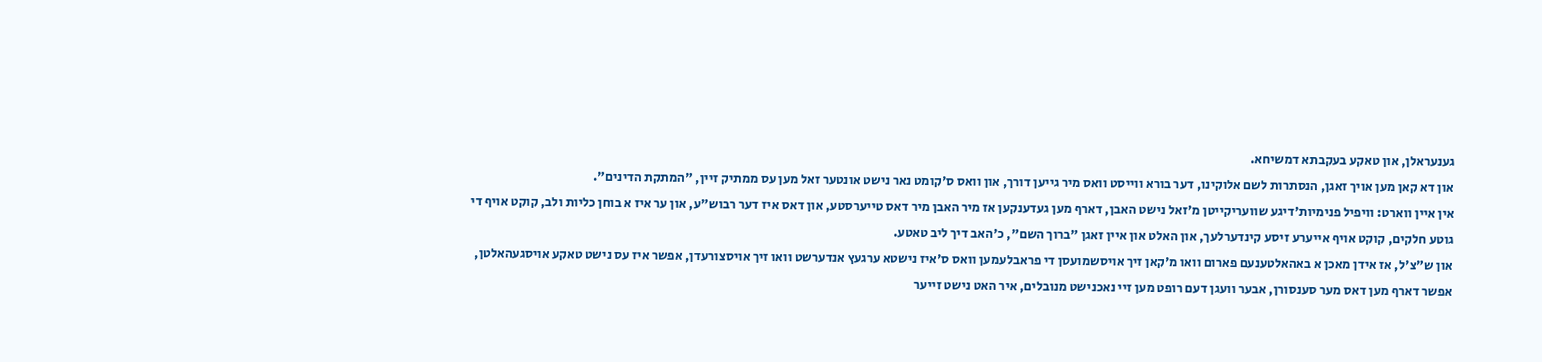גענעראלן, און טאקע בעקבתא דמשיחא.
און דא קאן מען אויך זאגן, הנסתרות לשם אלוקינו, דער בורא ווייסט וואס מיר גייען דורך, און וואס ס'קומט נאר נישט אונטער זאל מען עס ממתיק זיין, "המתקת הדינים".
אין איין ווארט: וויפיל פנימיות'דיגע שוועריקייטן מ'זאל נישט האבן, דארף מען געדענקען אז מיר האבן מיר דאס טייערסטע, און דאס איז דער רבוש"ע, און ער איז א בוחן כליות ולב, קוקט אויף די גוטע חלקים, קוקט אויף אייערע זיסע קינדערלעך, און האלט און איין זאגן "ברוך השם", כ'האב דיך ליב טאטע.
און ש"צ'ל, אז אידן מאכן א באהאלטענעם פארום וואו מ'קאן זיך אויסשמועסן די פראבלעמען וואס ס'איז נישטא ערגעץ אנדערשט וואו זיך אויסצורעדן, אפשר איז עס נישט טאקע אויסגעהאלטן, אפשר דארף מען דאס מער סענסורן, אבער וועגן דעם רופט מען זיי נאכנישט מנובלים, איר האט נישט זייער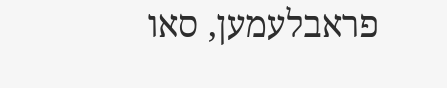פראבלעמען, סאו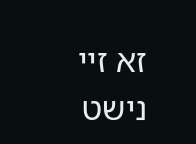זא זיי נישט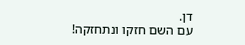דן.
עם השם חזקו ונתחזקה!